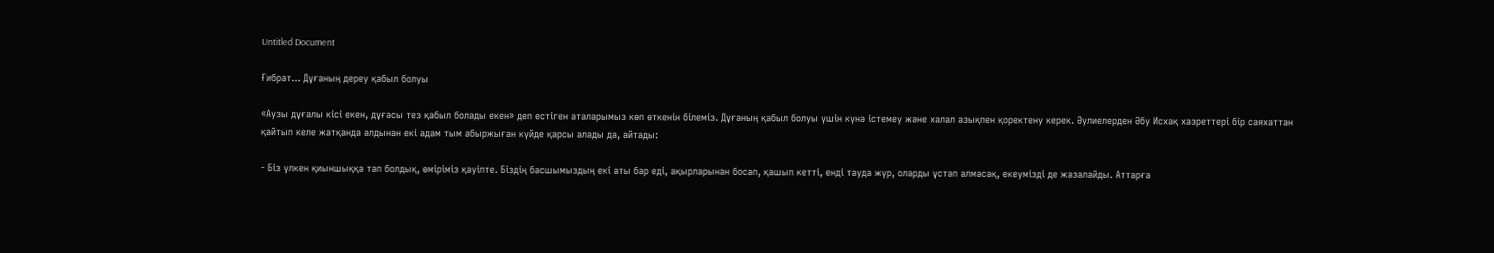Untitled Document

Ғибрат... Дұғаның дереу қабыл болуы

«Аузы дұғалы кісі екен, дұғасы тез қабыл болады екен» деп естіген аталарымыз көп өткенін білеміз. Дұғаның қабыл болуы үшін күнә істемеу және халал азықпен қоректену керек. Әулиелерден Әбу Исхақ хазреттері бір саяхаттан қайтып келе жатқанда алдынан екі адам тым абыржыған күйде қарсы алады да, айтады:

- Біз үлкен қиыншыққа тап болдық, өміріміз қауіпте. Біздің басшымыздың екі аты бар еді, ақырларынан босап, қашып кетті, енді тауда жүр, оларды ұстап алмасақ, екеумізді де жазалайды. Аттарға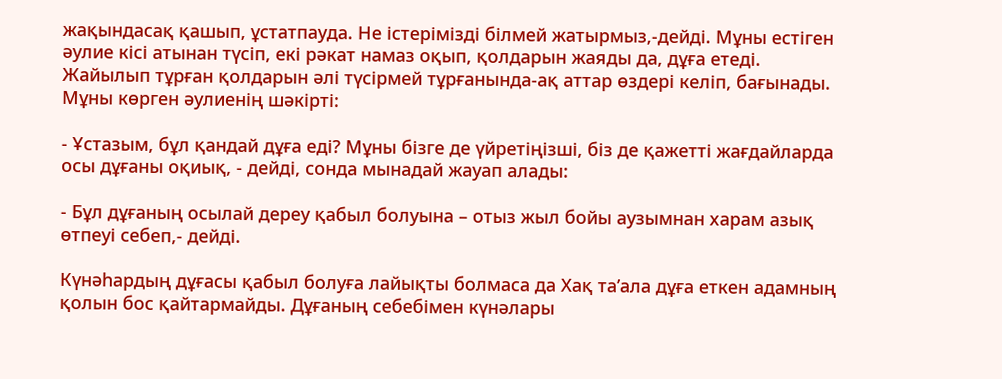жақындасақ қашып, ұстатпауда. Не істерімізді білмей жатырмыз,-дейді. Мұны естіген әулие кісі атынан түсіп, екі рәкат намаз оқып, қолдарын жаяды да, дұға етеді. Жайылып тұрған қолдарын әлі түсірмей тұрғанында-ақ аттар өздері келіп, бағынады. Мұны көрген әулиенің шәкірті:

- Ұстазым, бұл қандай дұға еді? Мұны бізге де үйретіңізші, біз де қажетті жағдайларда осы дұғаны оқиық, - дейді, сонда мынадай жауап алады:

- Бұл дұғаның осылай дереу қабыл болуына – отыз жыл бойы аузымнан харам азық өтпеуі себеп,- дейді.

Күнәһардың дұғасы қабыл болуға лайықты болмаса да Хақ та’ала дұға еткен адамның қолын бос қайтармайды. Дұғаның себебімен күнәлары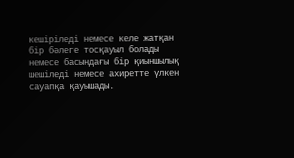кешіріледі немесе келе жатқан бір бәлеге тосқауыл болады немесе басындағы бір қиыншылық шешіледі немесе ахиретте үлкен сауапқа қауышады.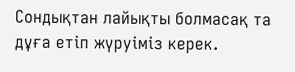Сондықтан лайықты болмасақ та дұға етіп жүруіміз керек.